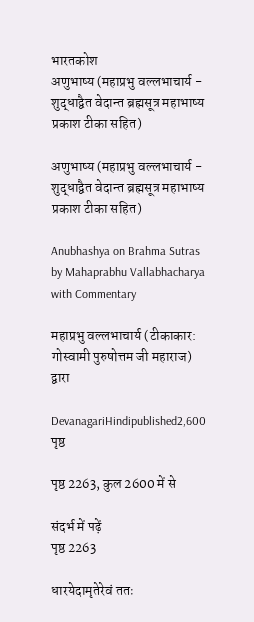भारतकोश
अणुभाष्य (महाप्रभु वल्लभाचार्य - शुद्धाद्वैत वेदान्त ब्रह्मसूत्र महाभाष्य प्रकाश टीका सहित)

अणुभाष्य (महाप्रभु वल्लभाचार्य - शुद्धाद्वैत वेदान्त ब्रह्मसूत्र महाभाष्य प्रकाश टीका सहित)

Anubhashya on Brahma Sutras by Mahaprabhu Vallabhacharya with Commentary

महाप्रभु वल्लभाचार्य (टीकाकार: गोस्वामी पुरुषोत्तम जी महाराज) द्वारा

DevanagariHindipublished2,600 पृष्ठ

पृष्ठ 2263, कुल 2600 में से

संदर्भ में पढ़ें
पृष्ठ 2263

धारयेदामृतेरेवं ततः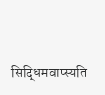सिद्धिमवाप्स्यति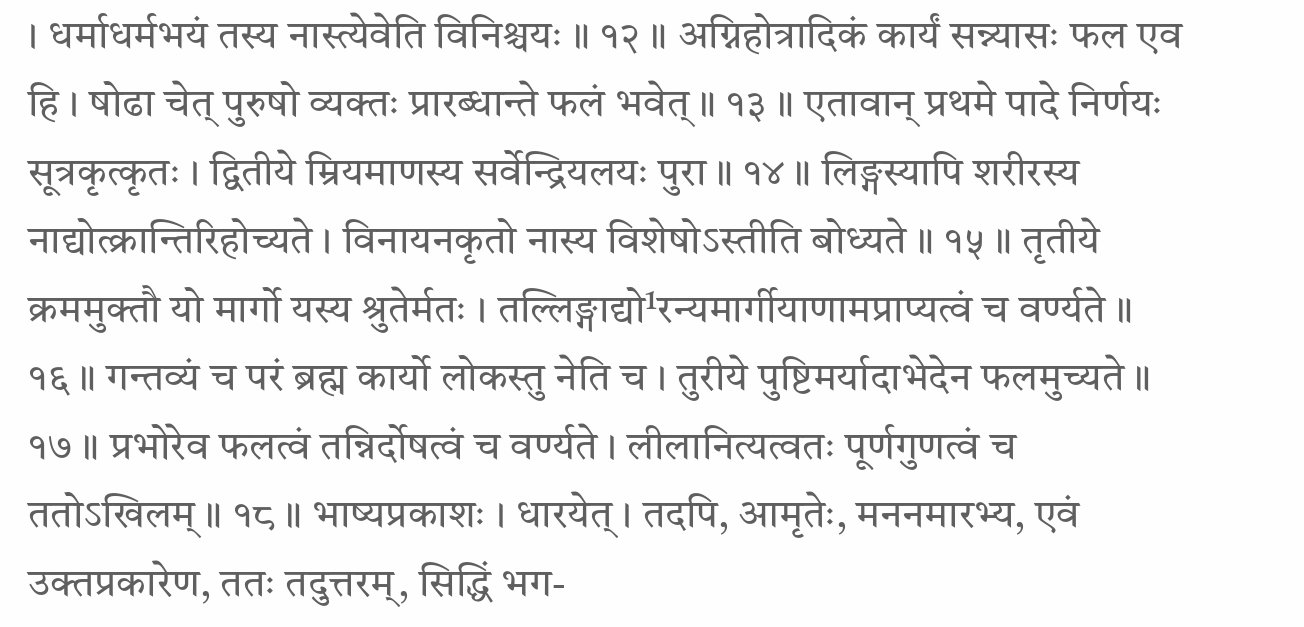। धर्माधर्मभयं तस्य नास्त्येवेति विनिश्चयः ॥ १२ ॥ अग्निहोत्रादिकं कार्यं सन्न्यासः फल एव हि । षोढा चेत् पुरुषो व्यक्तः प्रारब्धान्ते फलं भवेत् ॥ १३ ॥ एतावान् प्रथमे पादे निर्णयः सूत्रकृत्कृतः । द्वितीये म्रियमाणस्य सर्वेन्द्रियलयः पुरा ॥ १४ ॥ लिङ्गस्यापि शरीरस्य नाद्योत्क्रान्तिरिहोच्यते । विनायनकृतो नास्य विशेषोऽस्तीति बोध्यते ॥ १५ ॥ तृतीये क्रममुक्तौ यो मार्गो यस्य श्रुतेर्मतः । तल्लिङ्गाद्यो¹रन्यमार्गीयाणामप्राप्यत्वं च वर्ण्यते ॥ १६ ॥ गन्तव्यं च परं ब्रह्म कार्यो लोकस्तु नेति च । तुरीये पुष्टिमर्यादाभेदेन फलमुच्यते ॥ १७ ॥ प्रभोरेव फलत्वं तन्निर्दोषत्वं च वर्ण्यते । लीलानित्यत्वतः पूर्णगुणत्वं च ततोऽखिलम् ॥ १८ ॥ भाष्यप्रकाशः । धारयेत् । तदपि, आमृतेः, मननमारभ्य, एवं उक्तप्रकारेण, ततः तदुत्तरम्, सिद्धिं भग-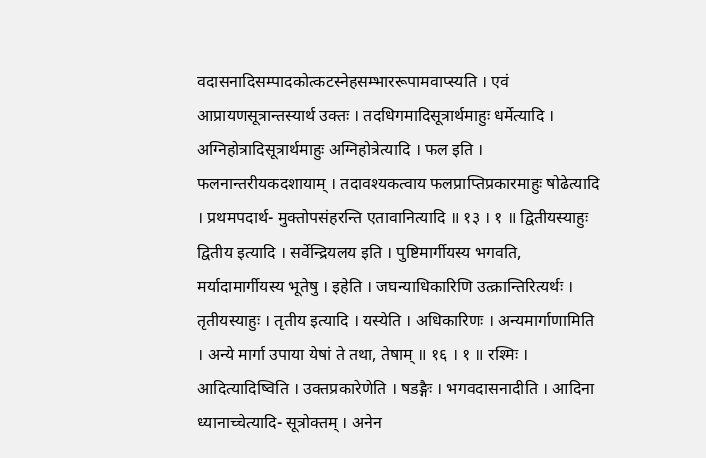वदासनादिसम्पादकोत्कटस्नेहसम्भाररूपामवाप्स्यति । एवं आप्रायणसूत्रान्तस्यार्थ उक्तः । तदधिगमादिसूत्रार्थमाहुः धर्मेत्यादि । अग्निहोत्रादिसूत्रार्थमाहुः अग्निहोत्रेत्यादि । फल इति । फलनान्तरीयकदशायाम् । तदावश्यकत्वाय फलप्राप्तिप्रकारमाहुः षोढेत्यादि । प्रथमपदार्थ- मुक्तोपसंहरन्ति एतावानित्यादि ॥ १३ । १ ॥ द्वितीयस्याहुः द्वितीय इत्यादि । सर्वेन्द्रियलय इति । पुष्टिमार्गीयस्य भगवति, मर्यादामार्गीयस्य भूतेषु । इहेति । जघन्याधिकारिणि उत्क्रान्तिरित्यर्थः । तृतीयस्याहुः । तृतीय इत्यादि । यस्येति । अधिकारिणः । अन्यमार्गाणामिति । अन्ये मार्गा उपाया येषां ते तथा, तेषाम् ॥ १६ । १ ॥ रश्मिः । आदित्यादिष्विति । उक्तप्रकारेणेति । षडङ्गैः । भगवदासनादीति । आदिना ध्यानाच्चेत्यादि- सूत्रोक्तम् । अनेन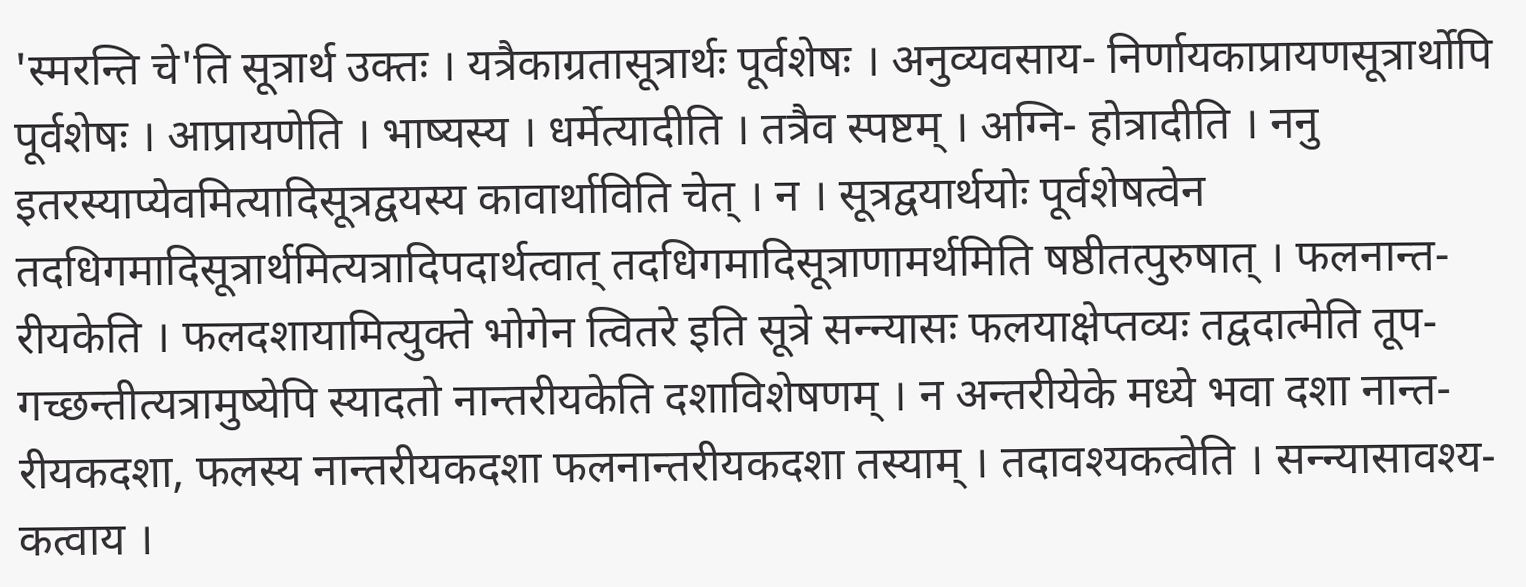'स्मरन्ति चे'ति सूत्रार्थ उक्तः । यत्रैकाग्रतासूत्रार्थः पूर्वशेषः । अनुव्यवसाय- निर्णायकाप्रायणसूत्रार्थोपि पूर्वशेषः । आप्रायणेति । भाष्यस्य । धर्मेत्यादीति । तत्रैव स्पष्टम् । अग्नि- होत्रादीति । ननु इतरस्याप्येवमित्यादिसूत्रद्वयस्य कावार्थाविति चेत् । न । सूत्रद्वयार्थयोः पूर्वशेषत्वेन तदधिगमादिसूत्रार्थमित्यत्रादिपदार्थत्वात् तदधिगमादिसूत्राणामर्थमिति षष्ठीतत्पुरुषात् । फलनान्त- रीयकेति । फलदशायामित्युक्ते भोगेन त्वितरे इति सूत्रे सन्न्यासः फलयाक्षेप्तव्यः तद्वदात्मेति तूप- गच्छन्तीत्यत्रामुष्येपि स्यादतो नान्तरीयकेति दशाविशेषणम् । न अन्तरीयेके मध्ये भवा दशा नान्त- रीयकदशा, फलस्य नान्तरीयकदशा फलनान्तरीयकदशा तस्याम् । तदावश्यकत्वेति । सन्न्यासावश्य- कत्वाय ।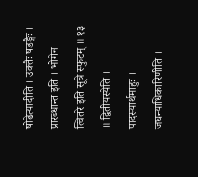षोढेत्यादीति । उक्तैः षडङ्गैः । प्रारब्धान्त इति । भोगेन त्वितरे इति सूत्रे स्फुटम् ॥ १३ ॥ द्वितीयस्येति । पादस्यार्थमाहुः । जघन्याधिकारिणीति ।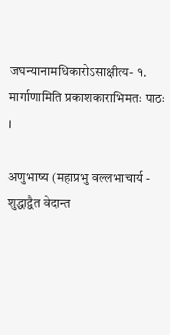जघन्यानामधिकारोऽसाक्षीत्य- १. मार्गाणामिति प्रकाशकाराभिमतः पाठः ।

अणुभाष्य (महाप्रभु वल्लभाचार्य - शुद्धाद्वैत वेदान्त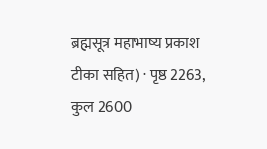ब्रह्मसूत्र महाभाष्य प्रकाश टीका सहित) · पृष्ठ 2263, कुल 2600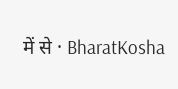में से · BharatKosha